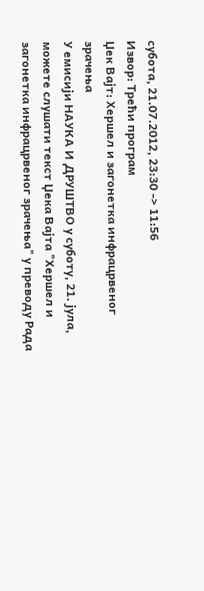субота, 21.07.2012, 23:30 -> 11:56
Извор: Трећи програм
Џек Вајт: Хершел и загонетка инфрацрвеног зрачења
У емисији НАУКА И ДРУШТВО у суботу, 21. јула, можете слушати текст Џека Вајта "Хершел и загонетка инфрацрвеног зрачења" у преводу Рада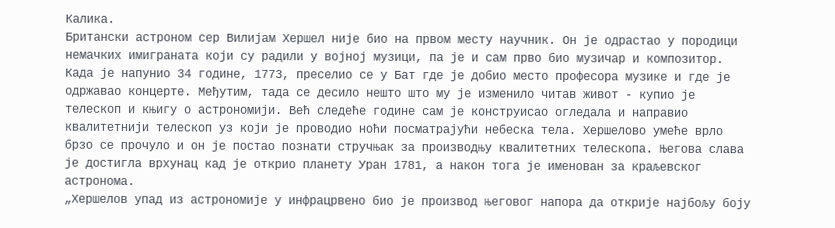Калика.
Британски астроном сер Вилијам Хершел није био на првом месту научник. Он је одрастао у породици немачких имиграната који су радили у војној музици, па је и сам прво био музичар и композитор. Када је напунио 34 године, 1773, преселио се у Бат где је добио место професора музике и где је одржавао концерте. Међутим, тада се десило нешто што му је изменило читав живот - купио је телескоп и књигу о астрономији. Већ следеће године сам је конструисао огледала и направио квалитетнији телескоп уз који је проводио ноћи посматрајући небеска тела. Хершелово умеће врло брзо се прочуло и он је постао познати стручњак за производњу квалитетних телескопа. Његова слава је достигла врхунац кад је открио планету Уран 1781, а након тога је именован за краљевског астронома.
„Хершелов упад из астрономије у инфрацрвено био је производ његовог напора да открије најбољу боју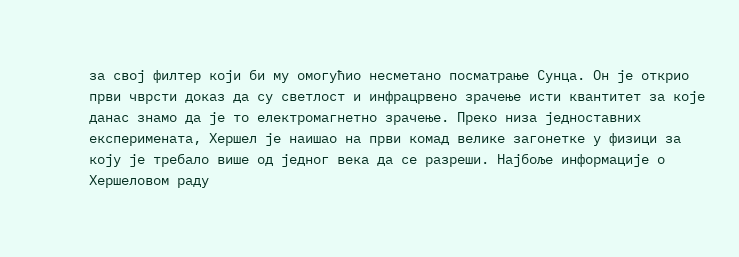за свој филтер који би му омогућио несметано посматрање Сунца. Он је открио први чврсти доказ да су светлост и инфрацрвено зрачење исти квантитет за које данас знамо да је то електромагнетно зрачење. Преко низа једноставних експеримената, Хершел је наишао на први комад велике загонетке у физици за коју је требало више од једног века да се разреши. Најбоље информације о Хершеловом раду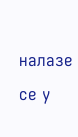налазе се у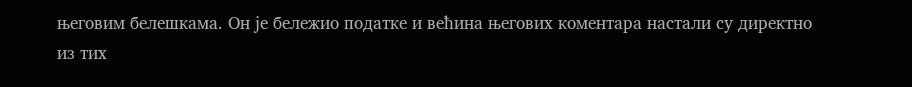његовим белешкама. Он је бележио податке и већина његових коментара настали су директно из тих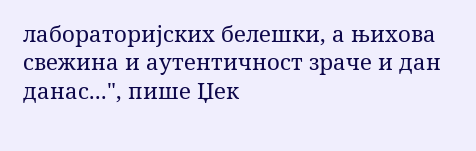лабораторијских белешки, а њихова свежина и аутентичност зраче и дан данас...", пише Џек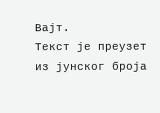Вајт.
Текст је преузет из јунског броја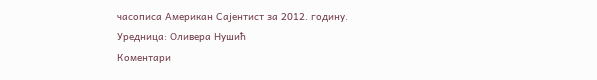часописа Американ Сајентист за 2012. годину.
Уредница: Оливера Нушић
Коментари